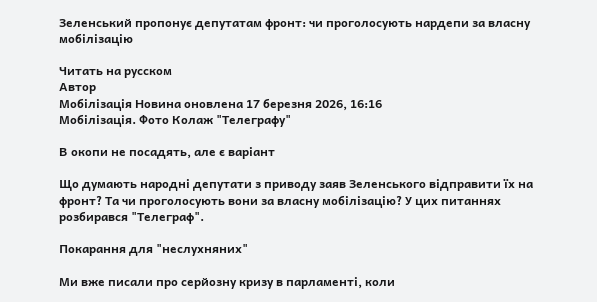Зеленський пропонує депутатам фронт: чи проголосують нардепи за власну мобілізацію

Читать на русском
Автор
Мобілізація Новина оновлена 17 березня 2026, 16:16
Мобілізація. Фото Колаж "Телеграфу"

В окопи не посадять, але є варіант

Що думають народні депутати з приводу заяв Зеленського відправити їх на фронт? Та чи проголосують вони за власну мобілізацію? У цих питаннях розбирався "Телеграф".

Покарання для "неслухняних"

Ми вже писали про серйозну кризу в парламенті, коли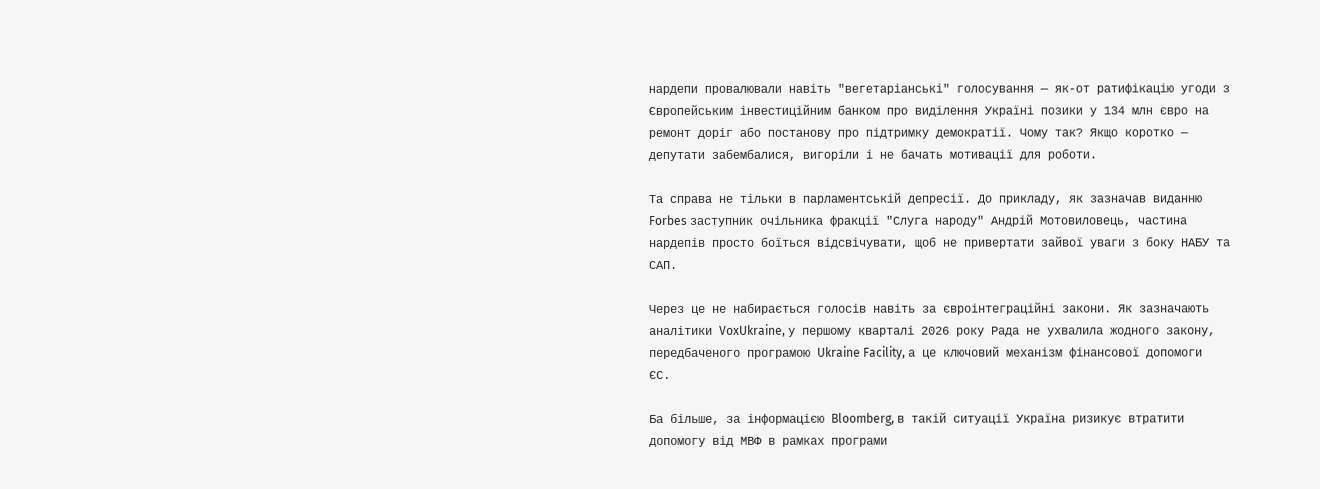нардепи провалювали навіть "вегетаріанські" голосування — як-от ратифікацію угоди з Європейським інвестиційним банком про виділення Україні позики у 134 млн євро на ремонт доріг або постанову про підтримку демократії. Чому так? Якщо коротко — депутати забембалися, вигоріли і не бачать мотивації для роботи.

Та справа не тільки в парламентській депресії. До прикладу, як зазначав виданню Forbes заступник очільника фракції "Слуга народу" Андрій Мотовиловець, частина нардепів просто боїться відсвічувати, щоб не привертати зайвої уваги з боку НАБУ та САП.

Через це не набирається голосів навіть за євроінтеграційні закони. Як зазначають аналітики VoxUkraine, у першому кварталі 2026 року Рада не ухвалила жодного закону, передбаченого програмою Ukraine Facility, а це ключовий механізм фінансової допомоги ЄС.

Ба більше, за інформацією Bloomberg, в такій ситуації Україна ризикує втратити допомогу від МВФ в рамках програми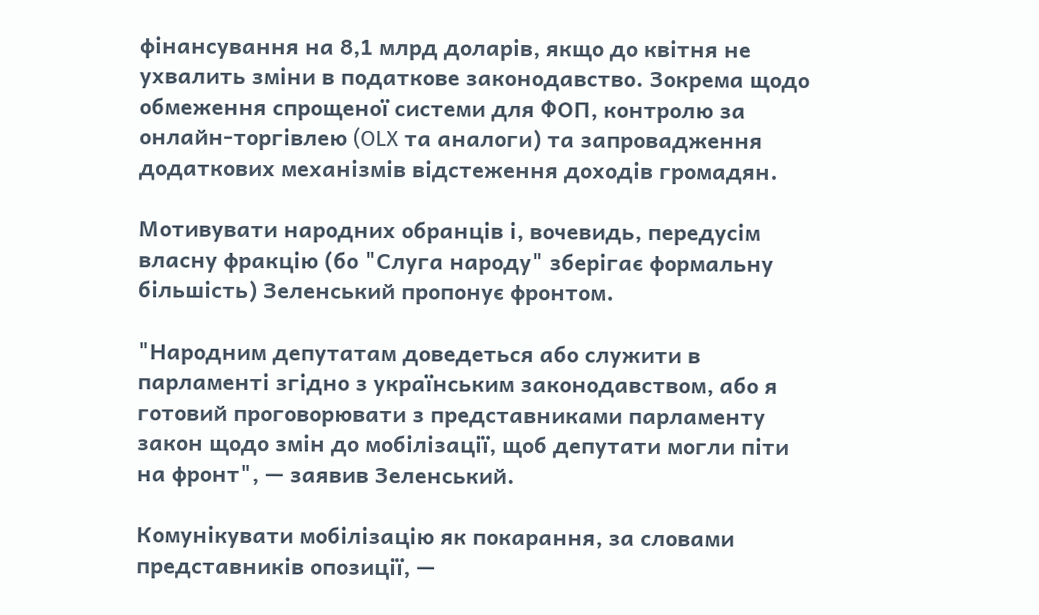фінансування на 8,1 млрд доларів, якщо до квітня не ухвалить зміни в податкове законодавство. Зокрема щодо обмеження спрощеної системи для ФОП, контролю за онлайн-торгівлею (OLX та аналоги) та запровадження додаткових механізмів відстеження доходів громадян.

Мотивувати народних обранців і, вочевидь, передусім власну фракцію (бо "Слуга народу" зберігає формальну більшість) Зеленський пропонує фронтом.

"Народним депутатам доведеться або служити в парламенті згідно з українським законодавством, або я готовий проговорювати з представниками парламенту закон щодо змін до мобілізації, щоб депутати могли піти на фронт", — заявив Зеленський.

Комунікувати мобілізацію як покарання, за словами представників опозиції, —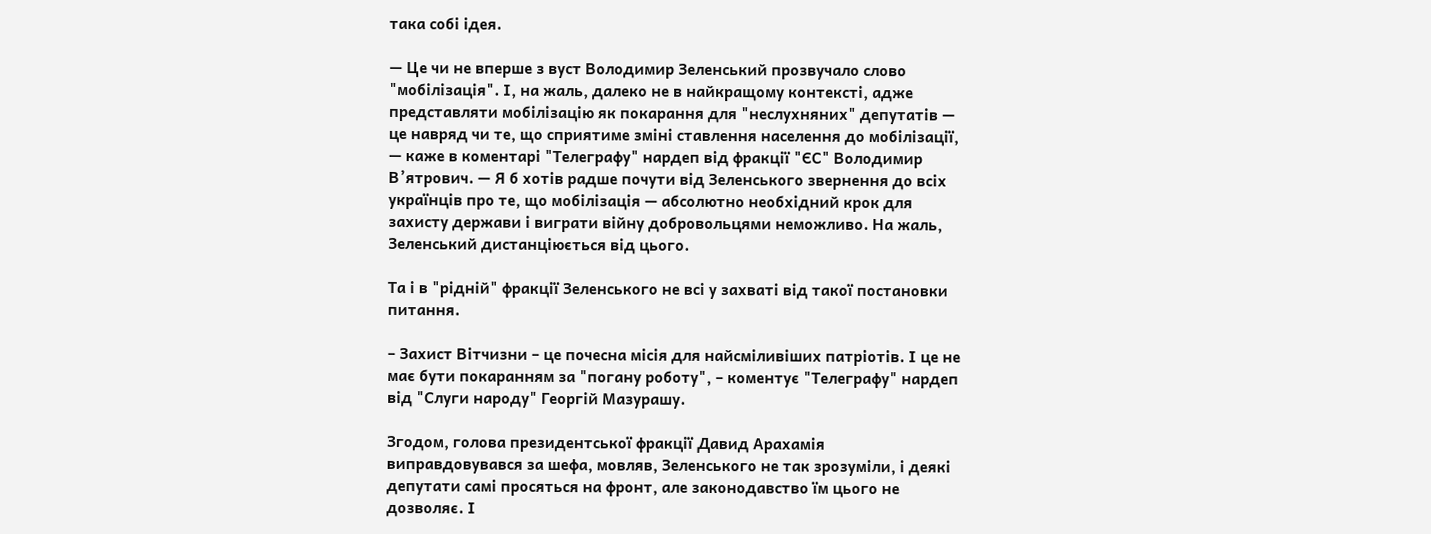така собі ідея.

— Це чи не вперше з вуст Володимир Зеленський прозвучало слово "мобілізація". І, на жаль, далеко не в найкращому контексті, адже представляти мобілізацію як покарання для "неслухняних" депутатів — це навряд чи те, що сприятиме зміні ставлення населення до мобілізації, — каже в коментарі "Телеграфу" нардеп від фракції "ЄС" Володимир В’ятрович. — Я б хотів радше почути від Зеленського звернення до всіх українців про те, що мобілізація — абсолютно необхідний крок для захисту держави і виграти війну добровольцями неможливо. На жаль, Зеленський дистанціюється від цього.

Та і в "рідній" фракції Зеленського не всі у захваті від такої постановки питання.

– Захист Вітчизни – це почесна місія для найсміливіших патріотів. І це не має бути покаранням за "погану роботу", – коментує "Телеграфу" нардеп від "Слуги народу" Георгій Мазурашу.

Згодом, голова президентської фракції Давид Арахамія виправдовувався за шефа, мовляв, Зеленського не так зрозуміли, і деякі депутати самі просяться на фронт, але законодавство їм цього не дозволяє. І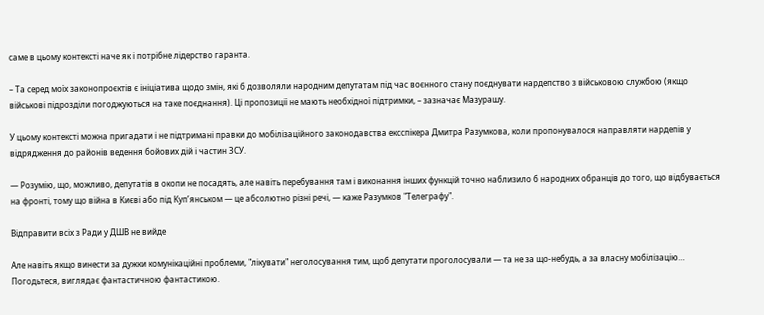саме в цьому контексті наче як і потрібне лідерство гаранта.

– Та серед моїх законопроєктів є ініціатива щодо змін, які б дозволяли народним депутатам під час воєнного стану поєднувати нардепство з військовою службою (якщо військові підрозділи погоджуються на таке поєднання). Ці пропозиції не мають необхідної підтримки, – зазначає Мазурашу.

У цьому контексті можна пригадати і не підтримані правки до мобілізаційного законодавства ексспікера Дмитра Разумкова, коли пропонувалося направляти нардепів у відрядження до районів ведення бойових дій і частин ЗСУ.

— Розумію, що, можливо, депутатів в окопи не посадять, але навіть перебування там і виконання інших функцій точно наблизило б народних обранців до того, що відбувається на фронті, тому що війна в Києві або під Куп’янськом — це абсолютно різні речі, — каже Разумков "Телеграфу".

Відправити всіх з Ради у ДШВ не вийде

Але навіть якщо винести за дужки комунікаційні проблеми, "лікувати" неголосування тим, щоб депутати проголосували — та не за що-небудь, а за власну мобілізацію… Погодьтеся, виглядає фантастичною фантастикою.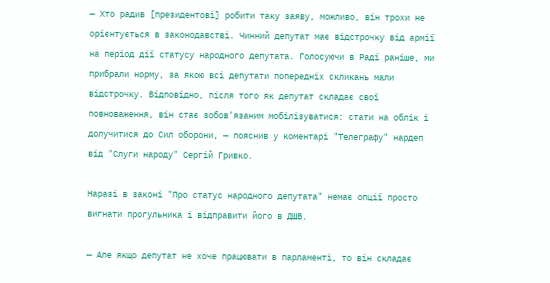— Хто радив [президентові] робити таку заяву, можливо, він трохи не орієнтується в законодавстві. Чинний депутат має відстрочку від армії на період дії статусу народного депутата. Голосуючи в Раді раніше, ми прибрали норму, за якою всі депутати попередніх скликань мали відстрочку. Відповідно, після того як депутат складає свої повноваження, він стає зобов’язаним мобілізуватися: стати на облік і долучитися до Сил оборони, — пояснив у коментарі "Телеграфу" нардеп від "Слуги народу" Сергій Гривко.

Наразі в законі "Про статус народного депутата" немає опції просто вигнати прогульника і відправити його в ДШВ.

— Але якщо депутат не хоче працювати в парламенті, то він складає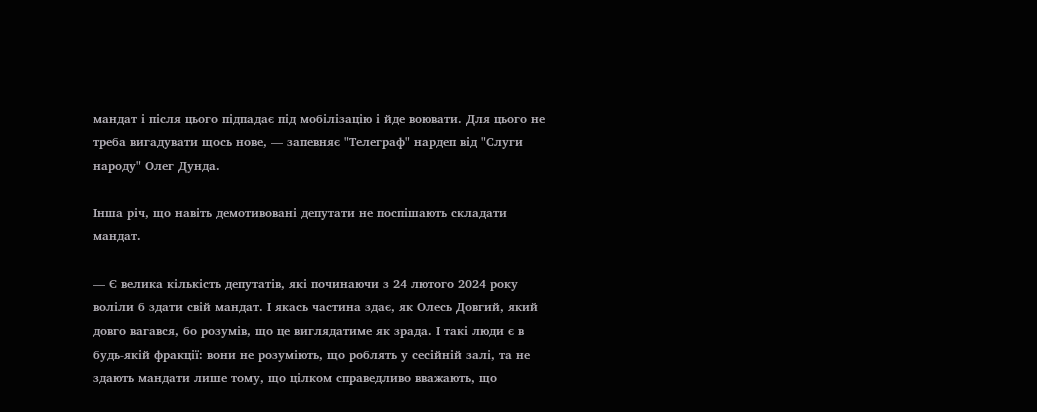мандат і після цього підпадає під мобілізацію і йде воювати. Для цього не треба вигадувати щось нове, — запевняє "Телеграф" нардеп від "Слуги народу" Олег Дунда.

Інша річ, що навіть демотивовані депутати не поспішають складати мандат.

— Є велика кількість депутатів, які починаючи з 24 лютого 2024 року воліли б здати свій мандат. І якась частина здає, як Олесь Довгий, який довго вагався, бо розумів, що це виглядатиме як зрада. І такі люди є в будь-якій фракції: вони не розуміють, що роблять у сесійній залі, та не здають мандати лише тому, що цілком справедливо вважають, що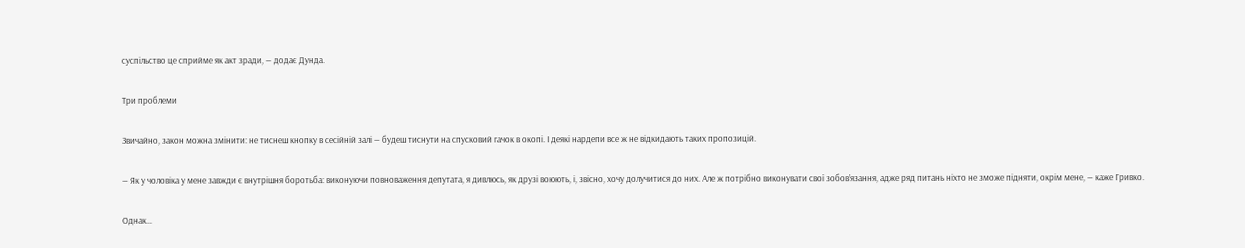суспільство це сприйме як акт зради, — додає Дунда.

Три проблеми

Звичайно, закон можна змінити: не тиснеш кнопку в сесійній залі — будеш тиснути на спусковий гачок в окопі. І деякі нардепи все ж не відкидають таких пропозицій.

— Як у чоловіка у мене завжди є внутрішня боротьба: виконуючи повноваження депутата, я дивлюсь, як друзі воюють, і, звісно, хочу долучитися до них. Але ж потрібно виконувати свої зобов’язання, адже ряд питань ніхто не зможе підняти, окрім мене, — каже Гривко.

Однак…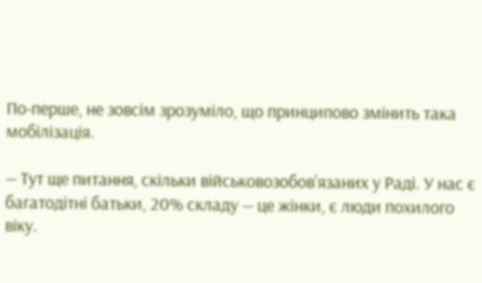По-перше, не зовсім зрозуміло, що принципово змінить така мобілізація.

— Тут ще питання, скільки військовозобов’язаних у Раді. У нас є багатодітні батьки, 20% складу — це жінки, є люди похилого віку.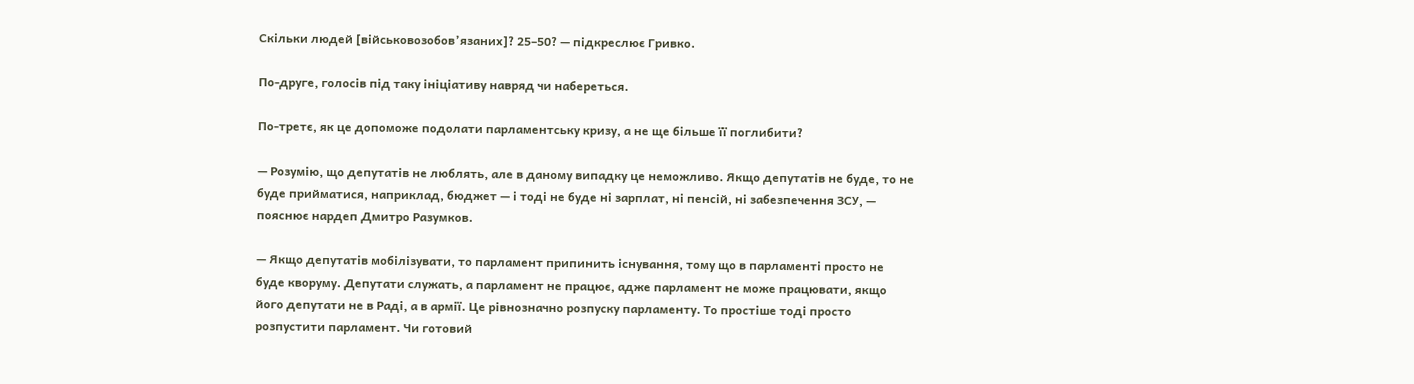Скільки людей [військовозобов’язаних]? 25–50? — підкреслює Гривко.

По-друге, голосів під таку ініціативу навряд чи набереться.

По-третє, як це допоможе подолати парламентську кризу, а не ще більше її поглибити?

— Розумію, що депутатів не люблять, але в даному випадку це неможливо. Якщо депутатів не буде, то не буде прийматися, наприклад, бюджет — і тоді не буде ні зарплат, ні пенсій, ні забезпечення ЗСУ, — пояснює нардеп Дмитро Разумков.

— Якщо депутатів мобілізувати, то парламент припинить існування, тому що в парламенті просто не буде кворуму. Депутати служать, а парламент не працює, адже парламент не може працювати, якщо його депутати не в Раді, а в армії. Це рівнозначно розпуску парламенту. То простіше тоді просто розпустити парламент. Чи готовий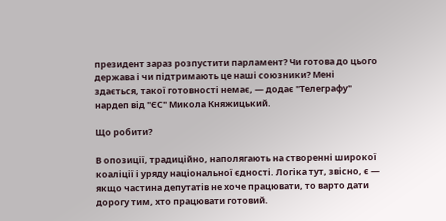президент зараз розпустити парламент? Чи готова до цього держава і чи підтримають це наші союзники? Мені здається, такої готовності немає, — додає "Телеграфу" нардеп від "ЄС" Микола Княжицький.

Що робити?

В опозиції, традиційно, наполягають на створенні широкої коаліції і уряду національної єдності. Логіка тут, звісно, є — якщо частина депутатів не хоче працювати, то варто дати дорогу тим, хто працювати готовий.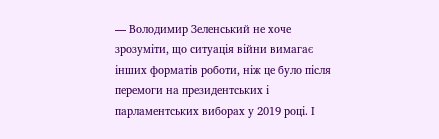— Володимир Зеленський не хоче зрозуміти, що ситуація війни вимагає інших форматів роботи, ніж це було після перемоги на президентських і парламентських виборах у 2019 році. І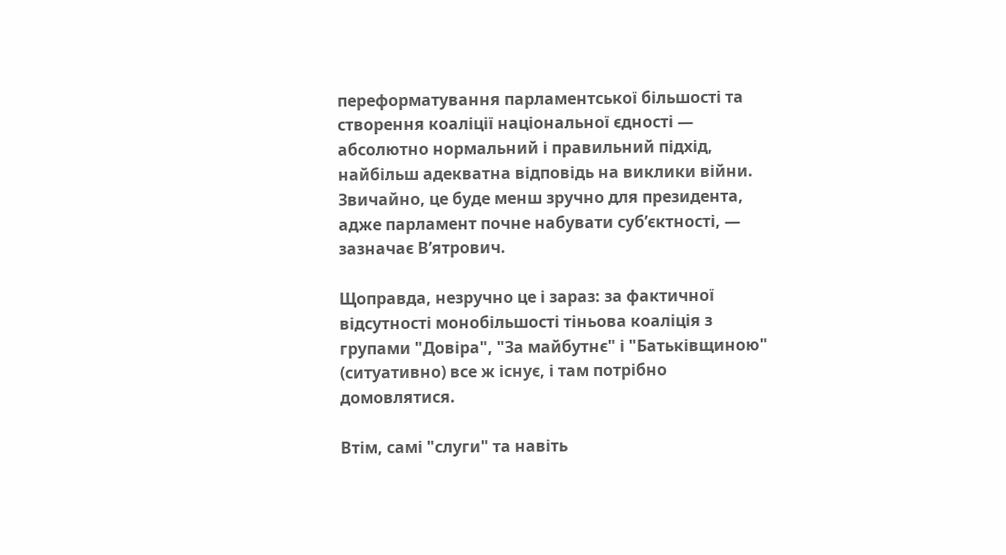переформатування парламентської більшості та створення коаліції національної єдності — абсолютно нормальний і правильний підхід, найбільш адекватна відповідь на виклики війни. Звичайно, це буде менш зручно для президента, адже парламент почне набувати суб’єктності, — зазначає В’ятрович.

Щоправда, незручно це і зараз: за фактичної відсутності монобільшості тіньова коаліція з групами "Довіра", "За майбутнє" і "Батьківщиною" (ситуативно) все ж існує, і там потрібно домовлятися.

Втім, самі "слуги" та навіть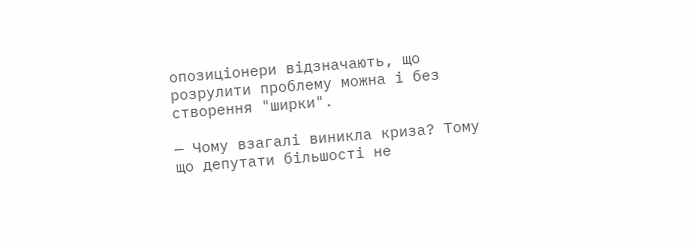опозиціонери відзначають, що розрулити проблему можна і без створення "ширки".

— Чому взагалі виникла криза? Тому що депутати більшості не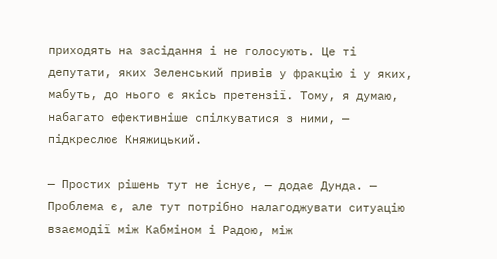приходять на засідання і не голосують. Це ті депутати, яких Зеленський привів у фракцію і у яких, мабуть, до нього є якісь претензії. Тому, я думаю, набагато ефективніше спілкуватися з ними, — підкреслює Княжицький.

— Простих рішень тут не існує, — додає Дунда. — Проблема є, але тут потрібно налагоджувати ситуацію взаємодії між Кабміном і Радою, між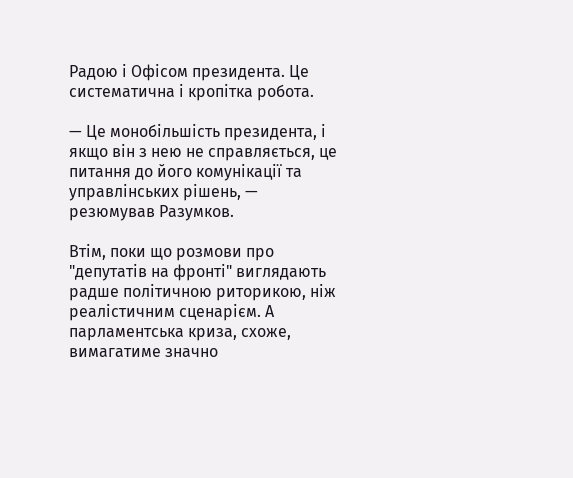Радою і Офісом президента. Це систематична і кропітка робота.

— Це монобільшість президента, і якщо він з нею не справляється, це питання до його комунікації та управлінських рішень, — резюмував Разумков.

Втім, поки що розмови про "депутатів на фронті" виглядають радше політичною риторикою, ніж реалістичним сценарієм. А парламентська криза, схоже, вимагатиме значно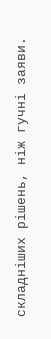складніших рішень, ніж гучні заяви.